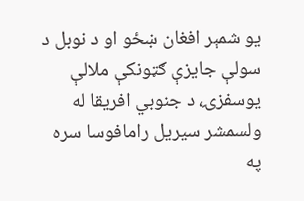یو شمېر افغان ښځو او د نوبل د سولې جایزې ګټونکې ملالې یوسفزۍ، د جنوبي افریقا له ولسمشر سیریل رامافوسا سره په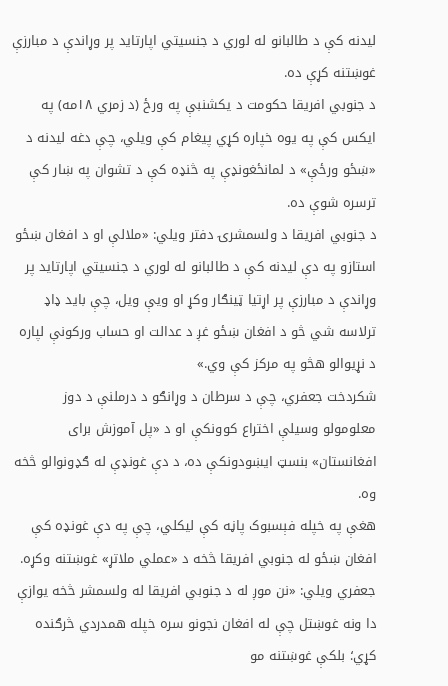لیدنه کې د طالبانو له لوري د جنسیتي اپارتاید پر وړاندې د مبارزې غوښتنه کړې ده.
د جنوبي افریقا حکومت د یکشنبې په ورځ (د زمري ۱۸مه) په ایکس کې په یوه خپاره کړي پیغام کې ویلي، چې دغه لیدنه د «ښځو ورځې» د لمانځغونډې په څنډه کې د تشوان په ښار کې ترسره شوې ده.
د جنوبي افریقا د ولسمشرۍ دفتر ویلي: «ملالې او د افغان ښځو استازو په دې لیدنه کې د طالبانو له لوري د جنسیتي اپارتاید پر وړاندې د مبارزې پر اړتیا ټینګار وکړ او ویې ویل، چې باید ډاډ ترلاسه شي څو د افغان ښځو غږ د عدالت او حساب ورکونې لپاره د نړیوالو هڅو په مرکز کې وي.»
شکردخت جعفري، چې د سرطان د وړانګو د درملنې د دوز معلومولو وسیلې اختراع کوونکې او د «پل آموزش برای افغانستان» بنسټ ایښودونکې ده، د دې غونډې له ګډونوالو څخه وه.
هغې په خپله فېسبوک پاڼه کې لیکلي، چې په دې غونډه کې افغان ښځو له جنوبي افریقا څخه د «عملي ملاتړ» غوښتنه وکړه.
جعفري ویلي: «نن موږ له د جنوبي افریقا له ولسمشر څخه یوازې دا ونه غوښتل چې له افغان نجونو سره خپله همدردي څرګنده کړي؛ بلکې غوښتنه مو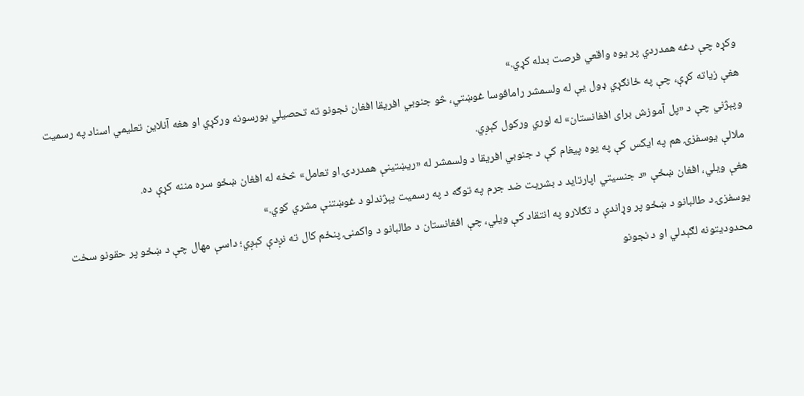وکړه چې دغه همدردي پر یوه واقعي فرصت بدله کړي.»
هغې زیاته کړې، چې په ځانګړي ډول یې له ولسمشر رامافوسا غوښتي، څو جنوبي افریقا افغان نجونو ته تحصیلي بورسونه ورکړي او هغه آنلاین تعلیمي اسناد په رسمیت وپېژني چې د «پل آموزش برای افغانستان» له لوري ورکول کېږي.
ملالې یوسفزۍ هم په ایکس کې په یوه پیغام کې د جنوبي افریقا د ولسمشر له «ریښتینې همدردۍ او تعامل» څخه له افغان ښځو سره مننه کړې ده.
هغې ویلي، افغان ښځې «د جنسیتي اپارتاید د بشریت ضد جرم په توګه د په رسمیت پېژندلو د غوښتنې مشري کوي.»
یوسفزۍ د طالبانو د ښځو پر وړاندې د تګلارو په انتقاد کې ویلي، چې افغانستان د طالبانو د واکمنۍ پنځم کال ته نږدې کېږي؛ داسې مهال چې د ښځو پر حقونو سخت محدودیتونه لګېدلي او د نجونو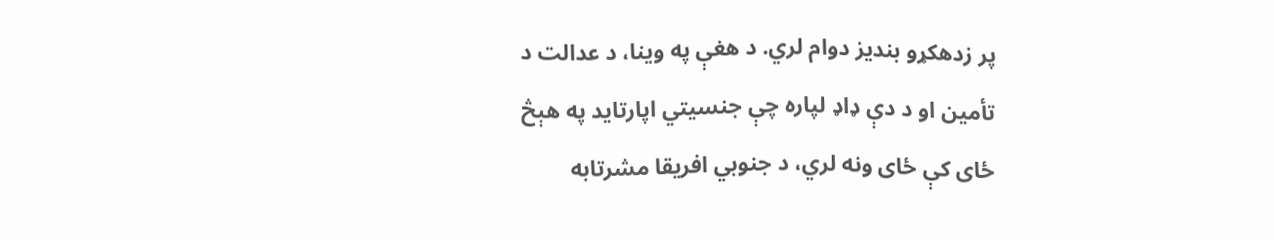پر زدهکړو بندیز دوام لري. د هغې په وینا، د عدالت د تأمین او د دې ډاډ لپاره چې جنسیتي اپارتاید په هېڅ ځای کې ځای ونه لري، د جنوبي افریقا مشرتابه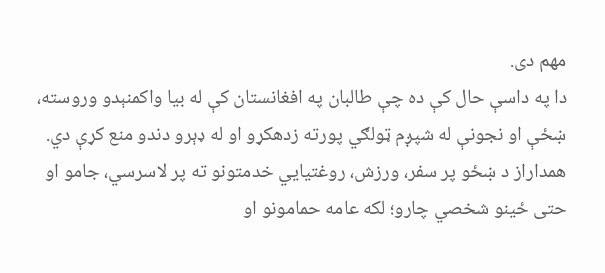مهم دی.
دا په داسې حال کې ده چې طالبان په افغانستان کې له بیا واکمنېدو وروسته، ښځې او نجونې له شپږم ټولګي پورته زدهکړو او له ډېرو دندو منع کړې دي. همداراز د ښځو پر سفر، ورزش، روغتیايي خدمتونو ته پر لاسرسي، جامو او حتی ځینو شخصي چارو؛ لکه عامه حمامونو او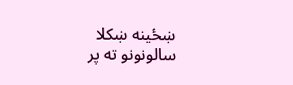ښځینه ښکلا سالونونو ته پر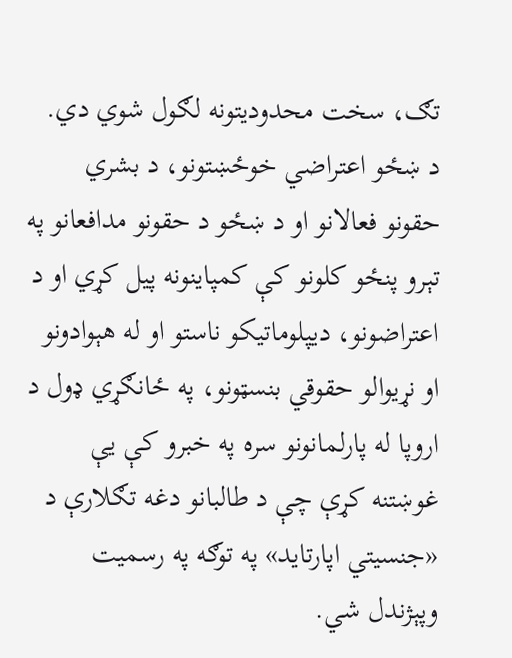تګ، سخت محدودیتونه لګول شوي دي.
د ښځو اعتراضي خوځښتونو، د بشري حقونو فعالانو او د ښځو د حقونو مدافعانو په تېرو پنځو کلونو کې کمپاینونه پیل کړي او د اعتراضونو، دیپلوماتیکو ناستو او له هېوادونو او نړیوالو حقوقي بنسټونو، په ځانګړي ډول د اروپا له پارلمانونو سره په خبرو کې یې غوښتنه کړې چې د طالبانو دغه تګلارې د «جنسیتي اپارتاید» په توګه په رسمیت وپېژندل شي.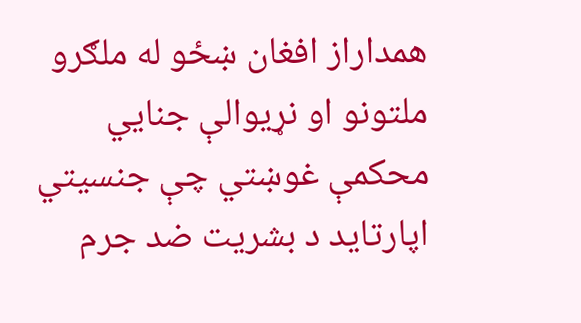همداراز افغان ښځو له ملګرو ملتونو او نړیوالې جنایي محکمې غوښتي چې جنسیتي اپارتاید د بشریت ضد جرم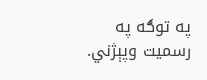په توګه په رسمیت وپېژني.